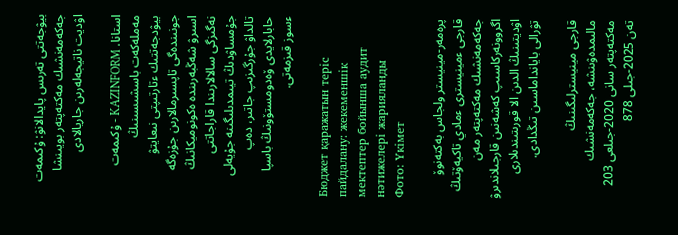بيۋجەتتى تەرىس پايدالانۋ: ۇكىمەت جەكەمەنشىك مەكتەپتەر بويىنشا اۋديت ناتيجەلەرىن جاريالادى

استانا. KAZINFORM - ۇكىمەت مەملەكەت باسشىسىنىڭ بيۋدجەتتىك ءتارتىپتى نىعايتۋ جونىندەگى تاپسىرمالارىن جۇزەگە اسىرۋ شەڭبەرىندە ەكونوميكانىڭ نەگىزگى سالالارىندا قاراجاتتى جۇمساۋدىڭ تيىمدىلىگىنە جۇيەلى تالداۋ جۇرگىزىپ جاتىر، دەپ حابارلايدى ۆەدومستۆونىڭ باسپا ءسوز قىزمەتى.

Бюджет қаражатын теріс пайдалану: жекеменшік мектептер бойынша аудит нәтижелері жарияланды
Фото: Үкімет

پرەمەر-مينيستر ولجاس بەكتەنوۆ قارجى ءمينيسترى ءمادي تاكيەۆتىڭ جەكەمەنشىك مەكتەپتەر مەن اگروونەركاسىپ كەشەنىن قارجىلاندىرۋ اۋديتىنىڭ الدىن الا قورىتىندىلارى تۋرالى بايانداماسىن تىڭدادى.

قارجى مينيسترلىگىنىڭ مالىمدەۋىنشە، جەكەمەنشىك مەكتەپتەر سانى 2020-جىلعى 203 تەن 2025-جىلى 878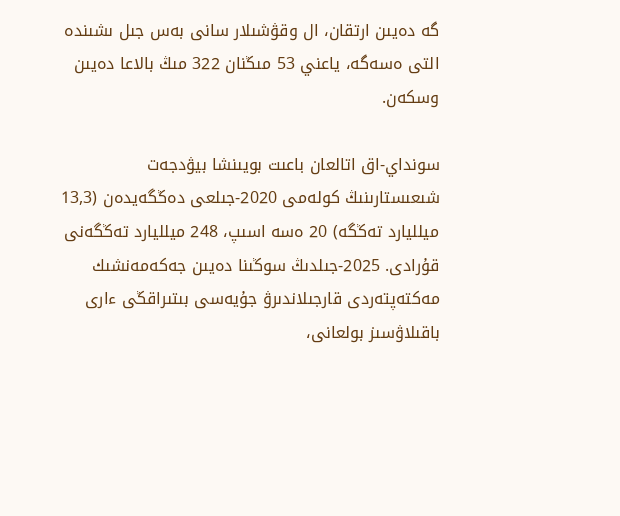گە دەيىن ارتقان، ال وقۋشىلار سانى بەس جىل ىشىندە التى ەسەگە، ياعني 53 مىڭنان 322 مىڭ بالاعا دەيىن وسكەن.

سونداي-اق اتالعان باعىت بويىنشا بيۋدجەت شىعىستارىنىڭ كولەمى 2020-جىلعى دەڭگەيدەن (13,3 ميلليارد تەڭگە) 20 ەسە اسىپ، 248 ميلليارد تەڭگەنى قۇرادى. 2025-جىلدىڭ سوڭىنا دەيىن جەكەمەنشىك مەكتەپتەردى قارجىلاندىرۋ جۇيەسى بىتىراقڭى ءارى باقىلاۋسىز بولعانى،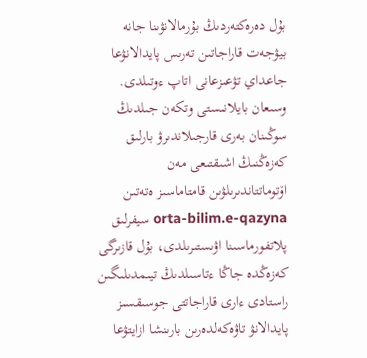بۇل دەرەكتەردىڭ بۇرمالانۋىنا جانە بيۋجەت قاراجاتىن تەرىس پايدالانۋعا جاعداي تۋعىزعانى اتاپ ءوتىلدى. وسىعان بايلانىستى وتكەن جىلدىڭ سوڭىنان بەرى قارجىلاندىرۋ بارلىق كەزەڭنىڭ اشىقتىعى مەن اۆتوماتتاندىرىلۋىن قامتاماسىز ەتەتىن orta-bilim.e-qazyna سيفرلىق پلاتفورماسىنا اۋىستىرىلدى، بۇل قازىرگى كەزەڭدە جاڭا ءتاسىلدىڭ تيىمدىلىگىن راستادى ءارى قاراجاتتى جوسىقسىز پايدالانۋ تاۋەكەلدەرىن بارىنشا ازايتۋعا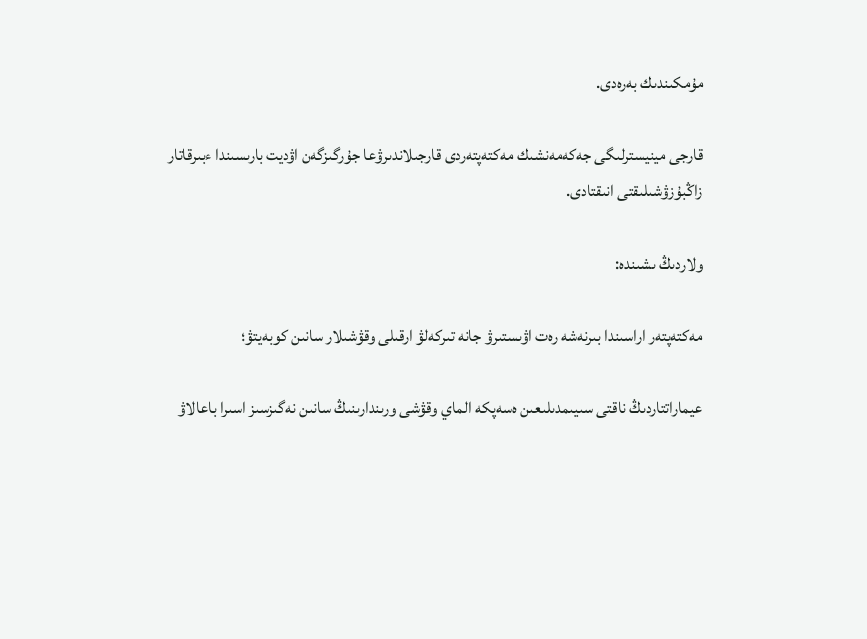مۇمكىندىك بەرەدى.

قارجى مينيسترلىگى جەكەمەنشىك مەكتەپتەردى قارجىلاندىرۋعا جۇرگىزگەن اۋديت بارىسىندا ءبىرقاتار زاڭبۇزۋشىلىقتى انىقتادى.

ولاردىڭ ىشىندە:

مەكتەپتەر اراسىندا بىرنەشە رەت اۋىستىرۋ جانە تىركەلۋ ارقىلى وقۋشىلار سانىن كوبەيتۋ؛

عيماراتتاردىڭ ناقتى سىيىمدىلىعىن ەسەپكە الماي وقۋشى ورىندارىنىڭ سانىن نەگىزسىز اسىرا باعالاۋ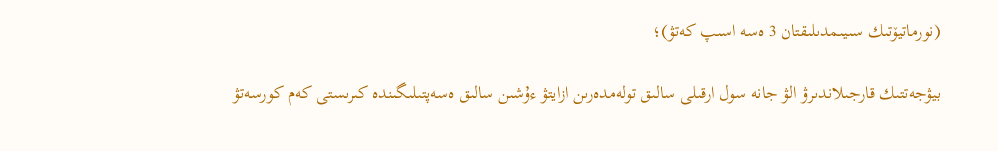(نورماتيۆتىك سىيىمدىلىقتان 3 ەسە اسىپ كەتۋ)؛

بيۋجەتتىك قارجىلاندىرۋ الۋ جانە سول ارقىلى سالىق تولەمدەرىن ازايتۋ ءۇشىن سالىق ەسەپتىلىگىندە كىرىستى كەم كورسەتۋ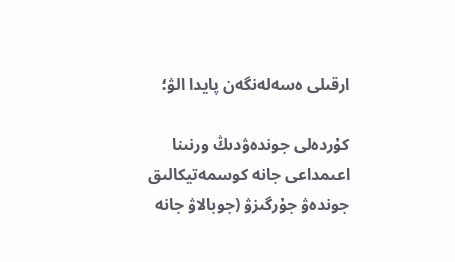ارقىلى ەسەلەنگەن پايدا الۋ؛

كۇردەلى جوندەۋدىڭ ورنىنا اعىمداعى جانە كوسمەتيكالىق جوندەۋ جۇرگىزۋ (جوبالاۋ جانە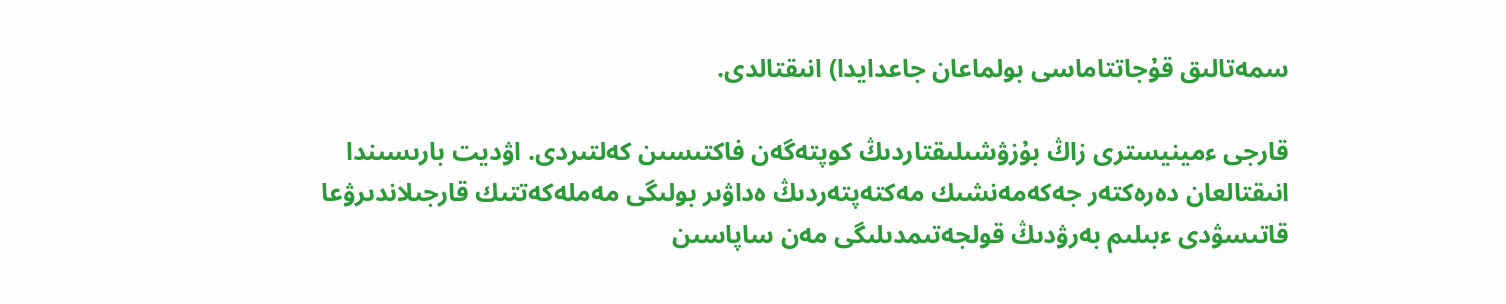سمەتالىق قۇجاتتاماسى بولماعان جاعدايدا) انىقتالدى.

قارجى ءمينيسترى زاڭ بۇزۋشىلىقتاردىڭ كوپتەگەن فاكتىسىن كەلتىردى. اۋديت بارىسىندا انىقتالعان دەرەكتەر جەكەمەنشىك مەكتەپتەردىڭ ەداۋىر بولىگى مەملەكەتتىك قارجىلاندىرۋعا قاتىسۋدى ءبىلىم بەرۋدىڭ قولجەتىمدىلىگى مەن ساپاسىن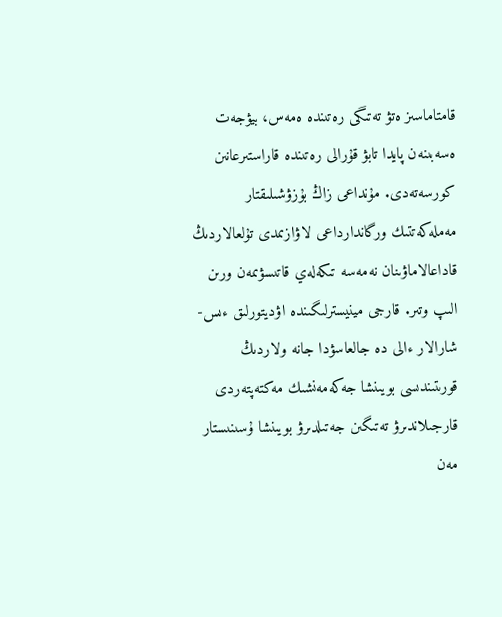قامتاماسىز ەتۋ تەتىگى رەتىندە ەمەس، بيۋجەت ەسەبىنەن پايدا تابۋ قۇرالى رەتىندە قاراستىرعانىن كورسەتەدى. مۇنداعى زاڭ بۇزۋشىلىقتار مەملەكەتتىك ورگاندارداعى لاۋازىمدى تۇلعالاردىڭ قاداعالاماۋىنان نەمەسە تىكەلەي قاتىسۋىمەن ورىن الىپ وتىر. قارجى مينيسترلىگىندە اۋديتورلىق ءىس-شارالار ءالى دە جالعاسۋدا جانە ولاردىڭ قورىتىندىسى بويىنشا جەكەمەنشىك مەكتەپتەردى قارجىلاندىرۋ تەتىگىن جەتىلدىرۋ بويىنشا ۇسىنىستار مەن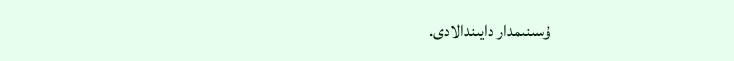ۇسىنىمدار دايىندالادى.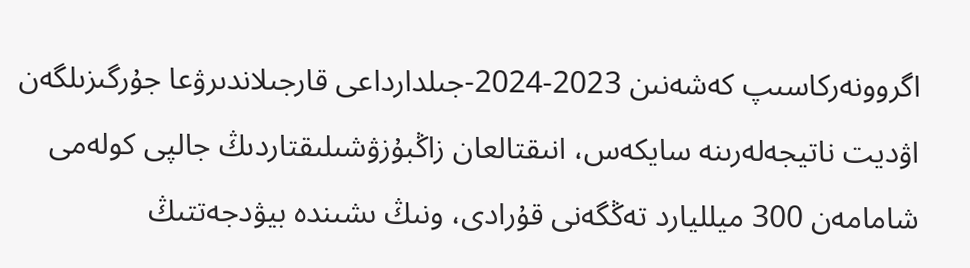اگروونەركاسىپ كەشەنىن 2023-2024-جىلدارداعى قارجىلاندىرۋعا جۇرگىزىلگەن اۋديت ناتيجەلەرىنە سايكەس، انىقتالعان زاڭبۇزۋشىلىقتاردىڭ جالپى كولەمى شامامەن 300 ميلليارد تەڭگەنى قۇرادى، ونىڭ ىشىندە بيۋدجەتتىڭ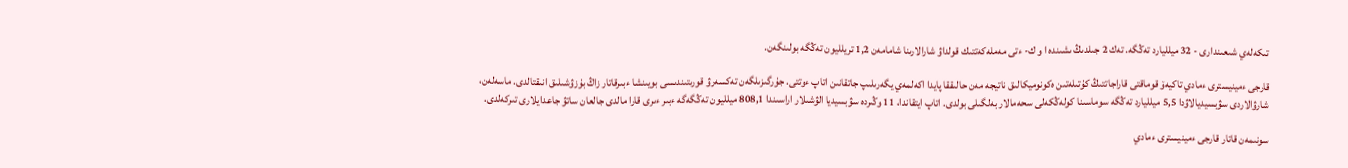تىكەلەي شىعىندارى - 32 ميلليارد تەڭگە. تەك 2 جىلدىڭ ىشىندە ا و ك- ءتى مەملەكەتتىك قولداۋ شارالارىنا شامامەن 1,2 تريلليون تەڭگە بولىنگەن.

قارجى ءمينيسترى ءمادي تاكيەۆ قوماقتى قاراجاتتىڭ كۇتىلەتىن ەكونوميكالىق ناتيجە مەن حالىققا پايدا اكەلمەي يگەرىلىپ جاتقانىن اتاپ ءوتتى. جۇرگىزىلگەن تەكسەرۋ قورىتىندىسى بويىنشا ءبىرقاتار زاڭ بۇزۋشىلىق انىقتالدى. ماسەلەن، شارۋالاردى سۋبسيديالاۋدا 5,5 ميلليارد تەڭگە سوماسىنا كولەڭكەلى سحەمالار بەلگىلى بولدى. اتاپ ايتقاندا، 11 وڭىردە سۋبسيديا الۋشىلار اراسىندا 808,1 ميلليون تەڭگەگە ءبىر ءىرى قارا مالدى جالعان ساتۋ جاعدايلارى تىركەلدى.

سونىمەن قاتار قارجى ءمينيسترى ءمادي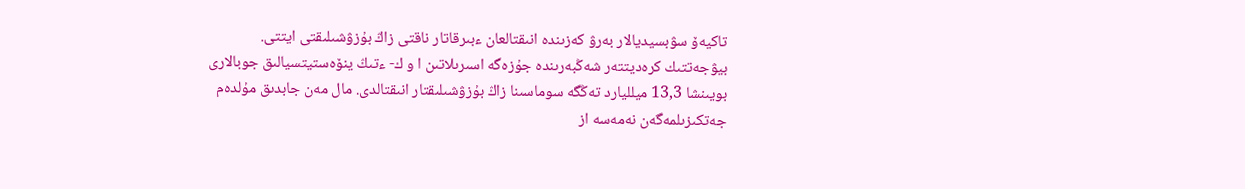تاكيەۆ سۋبسيديالار بەرۋ كەزىندە انىقتالعان ءبىرقاتار ناقتى زاڭ بۇزۋشىلىقتى ايتتى. بيۋجەتتىك كرەديتتەر شەڭبەرىندە جۇزەگە اسىرىلاتىن ا و ك- ءتىڭ ينۆەستيتسيالىق جوبالارى بويىنشا 13,3 ميلليارد تەڭگە سوماسىنا زاڭ بۇزۋشىلىقتار انىقتالدى. مال مەن جابدىق مۇلدەم جەتكىزىلمەگەن نەمەسە از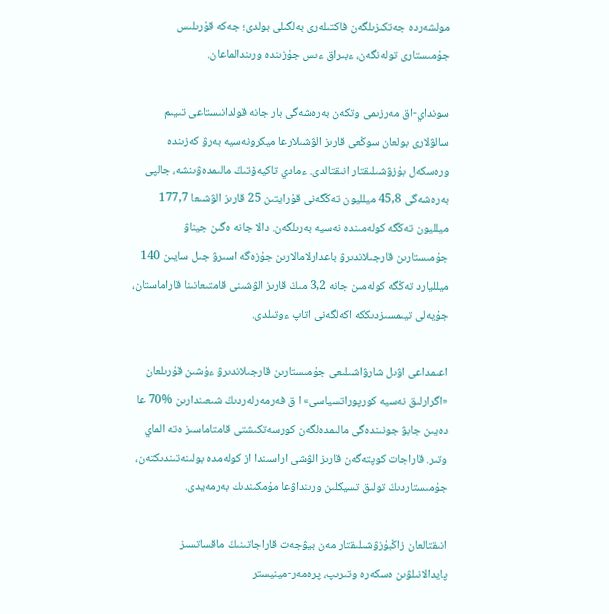مولشەردە جەتكىزىلگەن فاكتىلەرى بەلگىلى بولدى؛ جەكە قۇرىلىس جۇمىستارى تولەنگەن، ءبىراق ءىس جۇزىندە ورىندالماعان.

سونداي-اق مەرزىمى وتكەن بەرەشەگى بار جانە قولدانىستاعى تىيىم سالۋلارى بولعان سوڭعى قارىز الۋشىلارعا ميكرونەسيە بەرۋ كەزىندە ورەسكەل بۇزۋشىلىقتار انىقتالدى. ءمادي تاكيەۆتىڭ مالىمدەۋىنشە، جالپى بەرەشەگى 45,8 ميلليون تەڭگەنى قۇرايتىن 25 قارىز الۋشىعا 177,7 ميلليون تەڭگە كولەمىندە نەسيە بەرىلگەن. دالا جانە ەگىن جيناۋ جۇمىستارىن قارجىلاندىرۋ باعدارلامالارىن جۇزەگە اسىرۋ جىل سايىن 140 ميلليارد تەڭگە كولەمىن جانە 3,2 مىڭ قارىز الۋشىنى قامتىعانىنا قاراماستان، جۇيەلى تيىمسىزدىككە اكەلگەنى اتاپ ءوتىلدى.

اعىمداعى اۋىل شارۋاشىلىعى جۇمىستارىن قارجىلاندىرۋ ءۇشىن قۇرىلعان «اگرارلىق نەسيە كورپوراتسياسى» ا ق فەرمەرلەردىڭ شىعىندارىن %70 عا دەيىن جابۋ جونىندەگى مالىمدەلگەن كورسەتكىشتى قامتاماسىز ەتە الماي وتىر. قاراجات كوپتەگەن قارىز الۋشى اراسىندا از كولەمدە بولىنەتىندىكتەن، جۇمىستاردىڭ تولىق تسيكلىن ورىنداۋعا مۇمكىندىك بەرمەيدى.

انىقتالعان زاڭبۇزۋشىلىقتار مەن بيۋجەت قاراجاتىنىڭ ماقساتسىز پايدالانىلۋىن ەسكەرە وتىرىپ، پرەمەر-مينيستر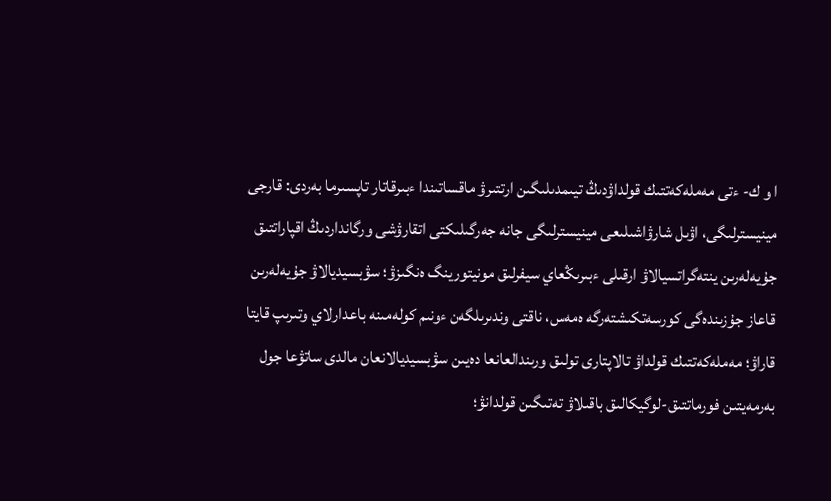ا و ك- ءتى مەملەكەتتىك قولداۋدىڭ تيىمدىلىگىن ارتتىرۋ ماقساتىندا ءبىرقاتار تاپسىرما بەردى: قارجى مينيسترلىگى، اۋىل شارۋاشىلىعى مينيسترلىگى جانە جەرگىلىكتى اتقارۋشى ورگانداردىڭ اقپاراتتىق جۇيەلەرىن ينتەگراتسيالاۋ ارقىلى ءبىرىڭعاي سيفرلىق مونيتورينگ ەنگىزۋ؛ سۋبسيديالاۋ جۇيەلەرىن قاعاز جۇزىندەگى كورسەتكىشتەرگە ەمەس، ناقتى وندىرىلگەن ءونىم كولەمىنە باعدارلاي وتىرىپ قايتا قاراۋ؛ مەملەكەتتىك قولداۋ تالاپتارى تولىق ورىندالعانعا دەيىن سۋبسيديالانعان مالدى ساتۋعا جول بەرمەيتىن فورماتتىق-لوگيكالىق باقىلاۋ تەتىگىن قولدانۋ؛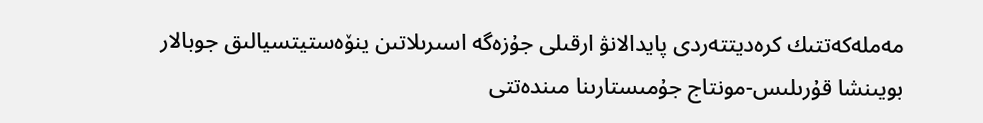مەملەكەتتىك كرەديتتەردى پايدالانۋ ارقىلى جۇزەگە اسىرىلاتىن ينۆەستيتسيالىق جوبالار بويىنشا قۇرىلىس-مونتاج جۇمىستارىنا مىندەتتى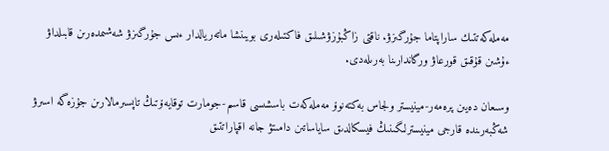مەملەكەتتىك ساراپتاما جۇرگىزۋ. ناقتى زاڭبۇزۋشىلىق فاكتىلەرى بويىنشا ماتەريالدار ءىس جۇرگىزۋ شەشىمدەرىن قابىلداۋ ءۇشىن قۇقىق قورعاۋ ورگاندارىنا بەرىلەدى.

وسىعان دەيىن پرەمەر-مينيستر ولجاس بەكتەنوۆ مەملەكەت باسشىسى قاسىم-جومارت توقايەۆتىڭ تاپسىرمالارىن جۇزەگە اسىرۋ شەڭبەرىندە قارجى مينيسترلىگىنىڭ فيسكالدىق ساياساتىن دامىتۋ جانە اقپاراتتىق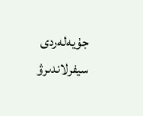جۇيەلەردى سيفرلاندىرۋ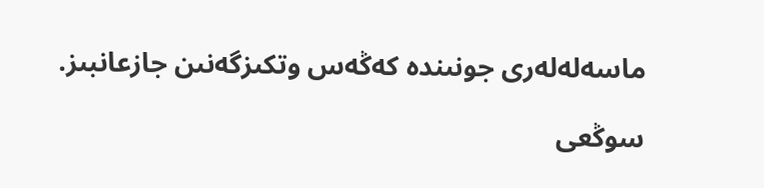ماسەلەلەرى جونىندە كەڭەس وتكىزگەنىن جازعانبىز.

سوڭعى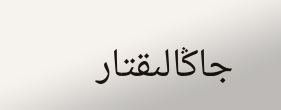جاڭالىقتار